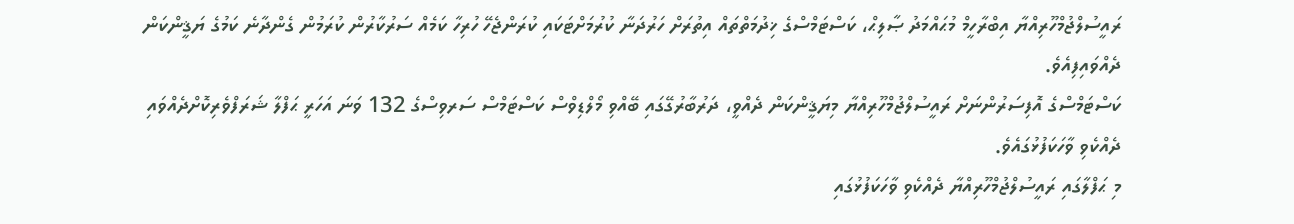ރައީސުލްޖުމްހޫރިއްޔާ އިބްރާހީމް މުޙައްމަދު ޞާލިޙް، ކަސްޓަމްސްގެ ޚިދުމަތްތައް އިތުރަށް ހަރުދަނާ ކުރުމަށްޓަކައި ކުރަންޖެހޭ ހުރިހާ ކަމެއް ސަރުކާރުން ކުރަމުން ގެންދާނެ ކަމުގެ ޔަޤީންކަން ދެއްވައިފިއެވެ.
ކަސްޓަމްސްގެ އޮފިސަރުންނަށް ރައީސުލްޖުމްހޫރިއްޔާ މިޔަޤީންކަން ދެއްވީ، ދަރުބާރުގޭގައި ބޭއްވި މޯލްޑިވްސް ކަސްޓަމްސް ސަރވިސްގެ 132 ވަނަ އަހަރީ ޙަފްލާ ޝަރަފްވެރިކޮށްދެއްވައި ދެއްކެވި ވާހަކަފުޅުގައެވެ.
މި ޙަފްލާގައި ރައީސުލްޖުމްހޫރިއްޔާ ދެއްކެވި ވާހަކަފުޅުގައި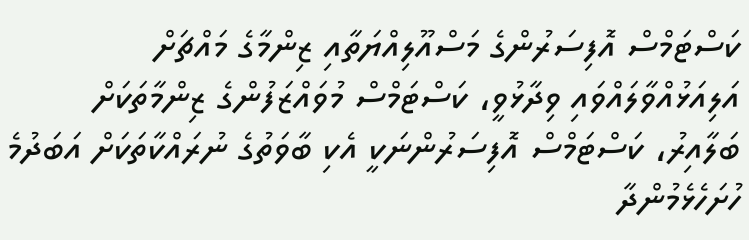ކަސްޓަމްސް އޮފިސަރުންގެ މަސްއޫލިއްޔަތާއި ޒިންމާގެ މައްޗަށް އަލިއަޅުއްވާލައްވައި ވިދާޅުވީ، ކަސްޓަމްސް މުވައްޒަފުންގެ ޒިންމާތަކަށް ބަލާއިރު، ކަސްޓަމްސް އޮފިސަރުންނަކީ އެކި ބާވަތުގެ ނުރައްކާތަކަށް އަބަދުމެ ހުށަހެޅެމުންދާ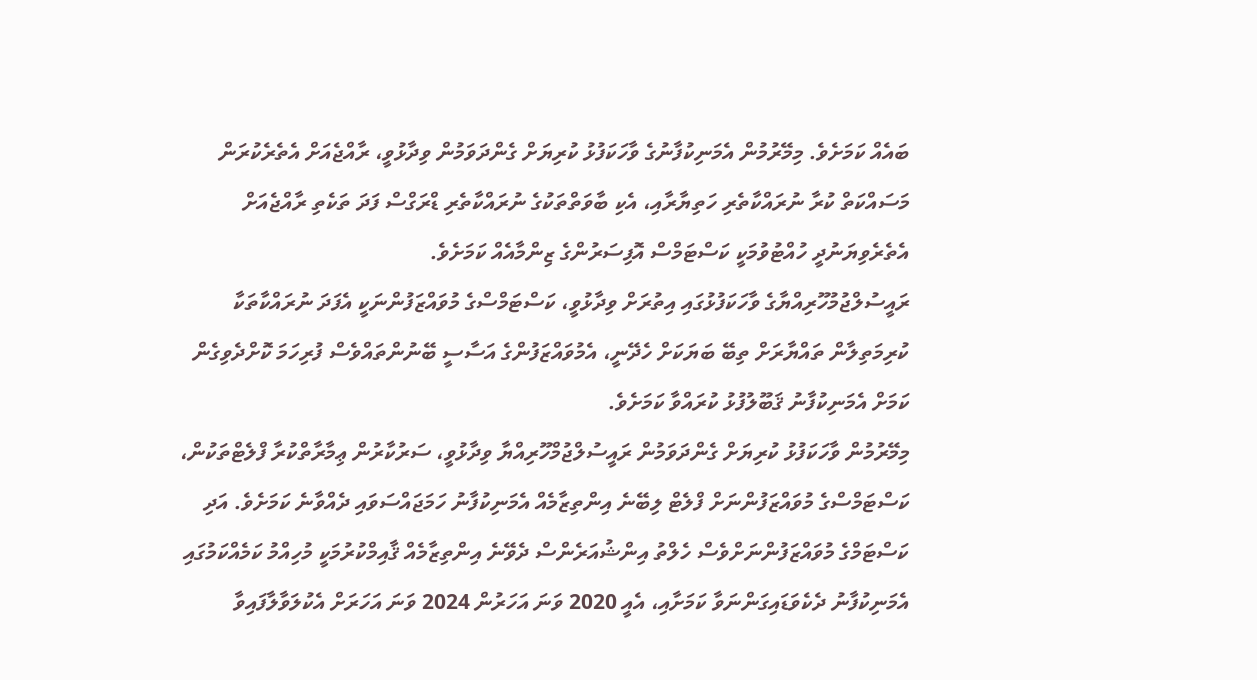ބައެއް ކަމަށެވެ. މިމޭރުމުން އެމަނިކުފާނުގެ ވާހަކަފުޅު ކުރިޔަށް ގެންދަވަމުން ވިދާޅުވީ، ރާއްޖެއަށް އެތެރެކުރަން މަސައްކަތް ކުރާ ނުރައްކާތެރި ހަތިޔާރާއި، އެކި ބާވަތްތަކުގެ ނުރައްކާތެރި ޑްރަގްސް ފަދަ ތަކެތި ރާއްޖެއަށް އެތެރެވިޔަނުދީ ހުއްޓުވުމަކީ ކަސްޓަމްސް އޮފިސަރުންގެ ޒިންމާއެއް ކަމަށެވެ.
ރައީސުލްޖުމުހޫރިއްޔާގެ ވާހަކަފުޅުގައި އިތުރަށް ވިދާޅުވީ، ކަސްޓަމްސްގެ މުވައްޒަފުންނަކީ އެފަދަ ނުރައްކާތަކާ ކުރިމަތިލާން ތައްޔާރަށް ތިބޭ ބަޔަކަށް ހެދޭނީ، އެމުވައްޒަފުންގެ އަސާސީ ބޭނުންތައްވެސް ފުރިހަމަ ކޮށްދެވިގެން ކަމަށް އެމަނިކުފާނު ޤަބޫލުފުޅު ކުރައްވާ ކަމަށެވެ.
މިމޭރުމުން ވާހަކަފުޅު ކުރިޔަށް ގެންދަވަމުން ރައީސުލްޖުމްހޫރިއްޔާ ވިދާޅުވީ، ސަރުކާރުން ޢިމާރާތްކުރާ ފްލެޓްތަކުން، ކަސްޓަމްސްގެ މުވައްޒަފުންނަށް ފްލެޓް ލިބޭނެ އިންތިޒާމެއް އެމަނިކުފާނު ހަމަޖައްސަވައި ދެއްވާނެ ކަމަށެވެ. އަދި ކަސްޓަމްގެ މުވައްޒަފުންނަށްވެސް ހެލްތު އިންޝުއަރެންސް ދެވޭނެ އިންތިޒާމެއް ޤާއިމްކުރުމަކީ މުހިއްމު ކަމެއްކަމުގައި އެމަނިކުފާނު ދެކެވަޑައިގަންނަވާ ކަމަށާއި، އެއީ 2020 ވަނަ އަހަރުން 2024 ވަނަ އަހަރަށް އެކުލަވާލާފައިވާ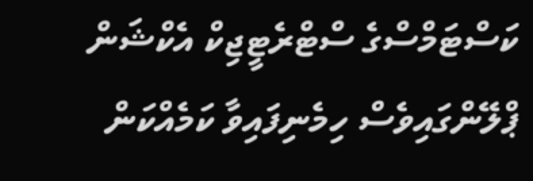ކަސްޓަމްސްގެ ސްޓްރެޓީޖިކް އެކްޝަން ޕްލޭންގައިވެސް ހިމެނިފައިވާ ކަމެއްކަން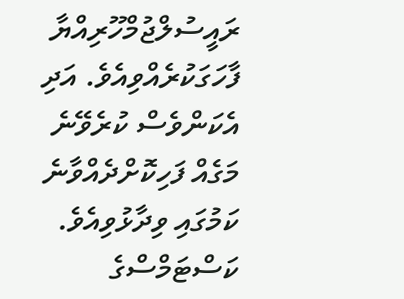ރައީސުލްޖުމްހޫރިއްޔާ ފާހަގަކުރެއްވިއެވެ. އަދި އެކަންވެސް ކުރެވޭނެ މަގެއް ފަހިކޮށްދެއްވާނެ ކަމުގައި ވިދާޅުވިއެވެ.
ކަސްޓަމްސްގެ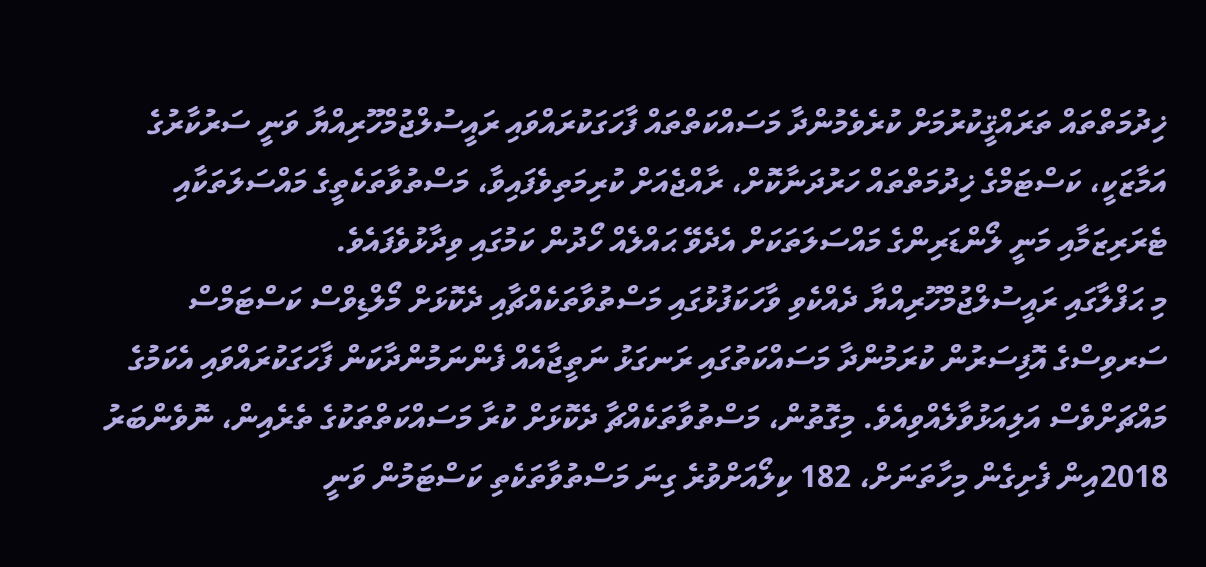ޚިދުމަތްތައް ތަރައްޤީކުރުމަށް ކުރެވެމުންދާ މަސައްކަތްތައް ފާހަގަކުރައްވައި ރައީސުލްޖުމްހޫރިއްޔާ ވަނީ ސަރުކާރުގެ އަމާޒަކީ، ކަސްޓަމްގެ ޚިދުމަތްތައް ހަރުދަނާކޮށް، ރާއްޖެއަށް ކުރިމަތިވެފައިވާ، މަސްތުވާތަކެތީގެ މައްސަލަތަކާއި ޓެރަރިޒަމާއި މަނީ ލޯންޑަރިންގެ މައްސަލަތަކަށް އެދެވޭ ޙައްލެއް ހޯދުން ކަމުގައި ވިދާޅުވެފައެވެ.
މި ޙަފްލާގައި ރައީސުލްޖުމްހޫރިއްޔާ ދެއްކެވި ވާހަކަފުޅުގައި މަސްތުވާތަކެއްޗާއި ދެކޮޅަށް މޯލްޑިވްސް ކަސްޓަމްސް ސަރވިސްގެ އޮފިސަރުން ކުރަމުންދާ މަސައްކަތުގައި ރަނގަޅު ނަތީޖާއެއް ފެންނަމުންދާކަން ފާހަގަކުރައްވައި އެކަމުގެ މައްޗަށްވެސް އަލިއަޅުވާލެއްވިއެވެ. މިގޮތުން، މަސްތުވާތަކެއްޗާ ދެކޮޅަށް ކުރާ މަސައްކަތްތަކުގެ ތެރެއިން، ނޮވެންބަރު 2018އިން ފެށިގެން މިހާތަނަށް، 182 ކިލޯއަށްވުރެ ގިނަ މަސްތުވާތަކެތި ކަސްޓަމުން ވަނީ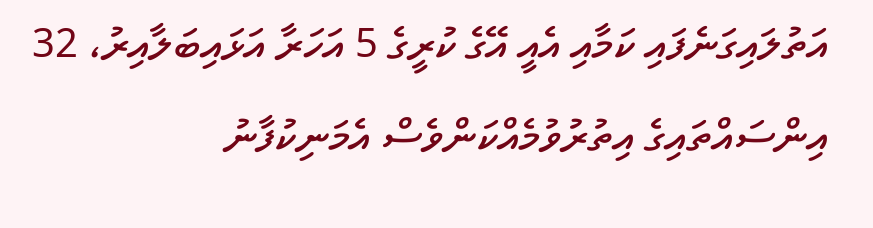އަތުލައިގަނެފައި ކަމާއި އެއީ އޭގެ ކުރީގެ 5 އަހަރާ އަޅައިބަލާއިރު، 32 އިންސައްތައިގެ އިތުރުވުމެއްކަންވެސް އެމަނިކުފާނު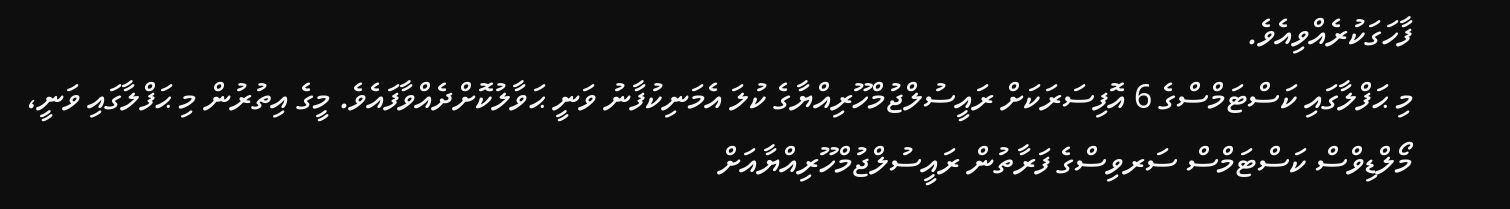ފާހަގަކުރެއްވިއެވެ.
މި ޙަފްލާގައި ކަސްޓަމްސްގެ 6 އޮފިސަރަކަށް ރައީސުލްޖުމްހޫރިއްޔާގެ ކުލަ އެމަނިކުފާނު ވަނީ ޙަވާލުކޮށްދެއްވާފައެވެ. މީގެ އިތުރުން މި ޙަފްލާގައި ވަނީ، މޯލްޑިވްސް ކަސްޓަމްސް ސަރވިސްގެ ފަރާތުން ރައީސުލްޖުމްހޫރިއްޔާއަށް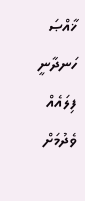ޚާއްޞަ ހަނދާނީ ފިލައެއް ވެދުމަށް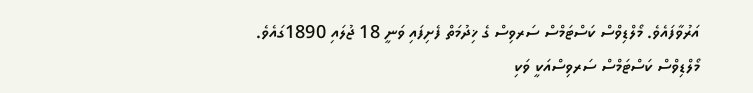އަރުވާފައެވެ. މޯލްޑިވްސް ކަސްޓަމްސް ސަރވިސް ގެ ޚިދުމަތް ފެށިފައި ވަނީ 18 ޖުލައި 1890ގައެވެ. މޯލްޑިވްސް ކަސްޓަމްސް ސަރވިސްއަކީ ވަކި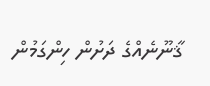ޤާނޫނެއްގެ ދަށުން ހިންގަމުން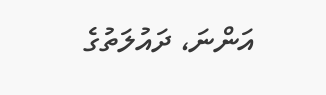އަންނަ، ދައުލަތުގެ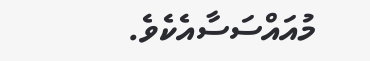މުއައްސަސާއެކެވެ.